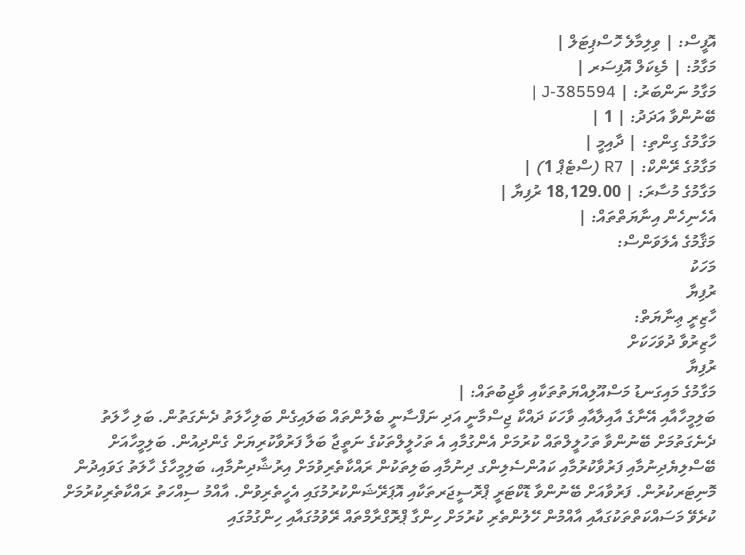އޮފީސް: | ވިލިމާލެ ހޮސްޕިޓަލް |
މަގާމު: | މެޑިކަލް އޮފިސަރ |
މަގާމު ނަންބަރު: | J-385594 |
ބޭނުންވާ އަދަދު: | 1 |
މަގާމުގެ ގިންތި: | ދާއިމީ |
މަގާމުގެ ރޭންކް: | R7 (ސްޓެޕް 1) |
މަގާމުގެ މުސާރަ: | 18,129.00 ރުފިޔާ |
އެހެނިހެން އިނާޔަތްތައް: |
މަޤާމުގެ އެލަވަންސް:
މަހަކު
ރުފިޔާ
ހާޒިރީ ޢިނާޔަތް:
ހާޒިރުވާ ދުވަހަކަށް
ރުފިޔާ
މަގާމުގެ މައިގަނޑު މަސްއޫލިއްޔަތުތަކާއި ވާޖިބުތައް: |
ބަލިމީހާއާއި އޭނާގެ އާއިލާއާއި ވާހަކަ ދައްކާ ޖިސްމާނީ އަދި ނަފްސާނީ ބެލުންތައް ބަލައިގެން ބަލިހާލަތު ދެނެގަތުން. ބަލި ހާލަތު ދެނެގަތުމަށް ބޭނުންވާ ތަހުލީލްތައް ކުރުމަށް އެންގުމާއި އެ ތަހުލީލްތަކުގެ ނަތީޖާ ބަލާ ފަރުވާކުރިޔަށް ގެންދިއުން. ބަލިމީހާއަށް ބޭސްލިޔެދިނުމާއި ފަރުވާކުރުމާއި ކައުންސެލިންގ ދިނުމާއި ބަލިތަކުން ރައްކާތެރިވުމަށް އިރުޝާދިނުމާއި، ބަލިމީހާގެ ހާލަތު ގަވައިދުން މޮނިޓަރކުރުން. ފަރުވާއަށް ބޭނުންވާ ޑޮކްޓަރީ ޕްރޮސީޖަރތަކާއި އޮޕަރޭޝަންކުރުމުގައި އެހީތެރިވުން. އާއްމު ސިއްހަތު ރައްކާތެރިކުރުމަށް ކުރެވޭ މަސައްކަތްތަކުގައާއި އާއްމުން ހޭލުންތެރި ކުރުމަށް ހިންގާ ޕްރޮގްރާމްތައް ރޭވުމުގައާއި ހިންގުމުގައި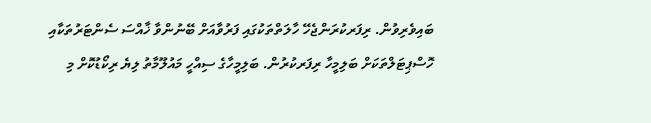ބައިވެރިވުން. ރިފަރކުރަންޖެހޭ ހާލަތްތަކުގައި ފަރުވާއަށް ބޭނުންވާ ޚާއްސަ ސެންޓަރުތަކާއި ހޮސްޕިޓަލްތަކަށް ބަލިމީހާ ރިފަރކުރުން. ބަލިމީހާގެ ސިއްހީ މައުލޫމާތު ލިޔެ ރިކޯޑުކޮށް މި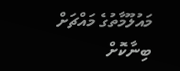މައުލޫމާތުގެ މައްޗަށް ބިނާކޮށް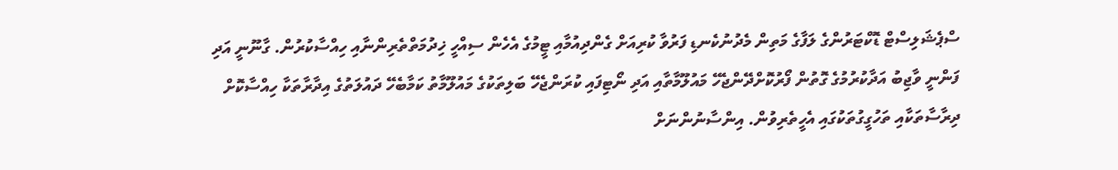ސްޕެޝަލިސްޓް ޑޮކްޓަރުންގެ ލަފާގެ މަތިން މެދުނުކެނޑި ފަރުވާ ކުރިއަށް ގެންދިއުމާއި ޓީމުގެ އެހެން ސިއްހީ ޚިދުމަތްތެރިންނާއި ހިއްސާކުރުން. ގާނޫނީ އަދި ފަންނީ ވާޖިބު އަދާކުރުމުގެ ގޮތުން ފޯރުކޮށްދޭންޖެހޭ މައުލޫމާތާއި އަދި ނޯޓިފައި ކުރަންޖެހޭ ބަލިތަކުގެ މައުލޫމާތު ކަމާބެހޭ ދައުލަތުގެ އިދާރާތަކާ ހިއްސާކޮށް ދިރާސާތަކާއި ތަހުގީގުތަކުގައި އެހީތެރިވުން. އިންސާނުންނަށް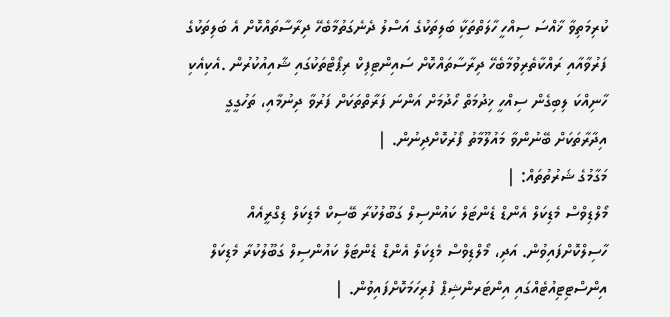ކުރިމަތިވާ ޚާއްސަ ސިއްހީ ހާލަތްތަކާި ބަލިތަކުގެ އަސްލު ދެނެގަތުމާބެހޭ ދިރާސާތައްކޮށް އެ ބަލިތަކުގެ ފަރުވާއާއި ރައްކާތެރިވުމާބެހޭ ދިރާސާތައްކޮށް ސައިންޓިފިކް ރިޕޯޓްތަކުގައި ޝާއިއުކުރުން .އެކިއެކި ހާނިއްކަ ލިބިގެން ސިއްހީ ޚިދުމަތް ހޯދުމަށް އަންނަ ފަރާތްތަކަށް ފަރުވާ ދިނުމާއި، ތަހުގީގީ އިދާރާތަކަށް ބޭނުންވާ މައުލޫމާތު ފޯރުކޮށްދިނުން. |
މަގާމުގެ ޝަރުތުތައް: |
މޯލްޑިވްސް މެޑިކަލް އެންޑް ޑެންޓަލް ކައުންސިލް ގަބޫލުކުރާ ބޭސިކް މެޑިކަލް ޑިގްރީއެއް ހާސިލްކޮށްފައިވުން. އަދި، މޯލްޑިވްސް މެޑިކަލް އެންޑް ޑެންޓަލް ކައުންސިލް ގަބޫލުކުރާ މެޑިކަލް އިންސްޓިޓިއުޓެއްގައި އިންޓަރންޝިޕް ފުރިހަމަކޮށްފައިވުން. |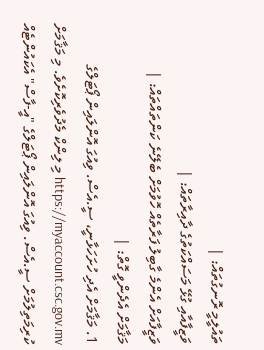ތައުލީމީ ރޮނގުތައް: |
ވަޒީފާއާއި ގުޅޭ މަސައްކަތުގެ ދާއިރާތައް: |
ވަޒީފާއަށް އެންމެ ގާބިލު ފަރާތެއް ހޮވުމަށް ބެލޭނެ ކަންތައްތައް: |
މަޤާމަށް އެދެންވީ ގޮތް: |
1. މަޤާމަށް އެދި ހުށަހަޅާނީ، ސީ.އެސް. ވިއުގަ އޮންލައިން ޕޯޓަލްގެ https://myaccount.csc.gov.mv މި ލިންކް މެދުވެރިކޮށެވެ. މި މަޤާމަށް ކުރިމަތިލުމަށް ސީ.އެސް. ވިއުގަ އޮންލައިން ޕޯޓަލްގެ "އީ-ފާސް" އެކައުންޓެއް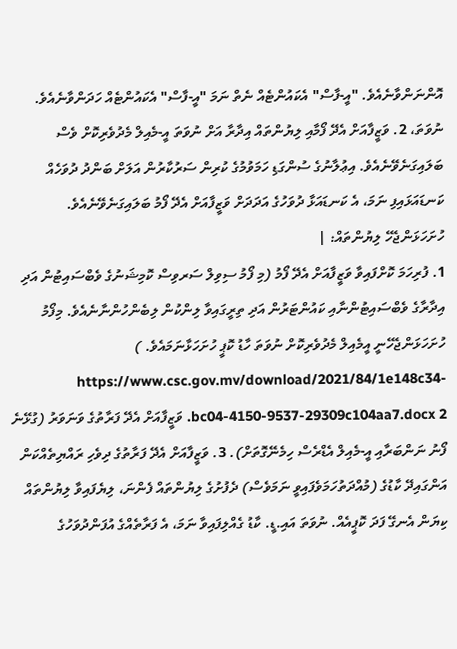އޮންނަންވާނެއެވެ. "އީ-ފާސް" އެކައުންޓެއް ނެތް ނަމަ "އީ-ފާސް" އެކައުންޓެއް ހަދަންވާނެއެވެ. ނުވަތަ، 2. ވަޒީފާއަށް އެދޭ ފޯމާއި ލިޔުންތައް އިދާރާ އަށް ނުވަތަ އީ-މެއިލް މެދުވެރިކޮށް ވެސް ބަލައިގަނެވޭނެއެވެ. އިޢުލާނުގެ ސުންގަޑި ހަމަވުމުގެ ކުރިން ސަރުކާރުން އަލަށް ބަންދު ދުވަހެއް ކަނޑައަޅައިފި ނަމަ، އެ ކަނޑައަޅާ ދުވަހުގެ އަދަދަށް ވަޒީފާއަށް އެދޭ ފޯމު ބަލައިގަނެވޭނެއެވެ.
ހުށަހަޅަންޖެހޭ ލިޔުންތައް: |
1. ފުރިހަމަ ކޮށްފައިވާ ވަޒީފާއަށް އެދޭ ފޯމު (މި ފޯމު ސިވިލް ސަރވިސް ކޮމިޝަނުގެ ވެބްސައިޓުން އަދި އިދާރާގެ ވެބްސައިޓުންނާއި ކައުންޓަރުން އަދި ތިރީގައިވާ ލިންކުން ލިބެންހުންނާނެއެވެ. މިފޯމު ހުށަހަޅަންޖެހޭނީ އީމެއިލް މެދުވެރިކޮށް ނުވަތަ ހާޑު ކޮޕީ ހުށަހަޅާނަމައެވެ. ) https://www.csc.gov.mv/download/2021/84/1e148c34-bc04-4150-9537-29309c104aa7.docx 2. ވަޒީފާއަށް އެދޭ ފަރާތުގެ ވަނަވަރު (ގުޅޭނެ ފޯނު ނަންބަރާއި އީ-މެއިލް އެޑްރެސް ހިމެނޭގޮތަށް). 3. ވަޒީފާއަށް އެދޭ ފަރާތުގެ ދިވެހި ރައްޔިތެއްކަން އަންގައިދޭ ކާޑުގެ (މުއްދަތުހަމަވެފައިވީ ނަމަވެސް) ދެފުށުގެ ލިޔުންތައް ފެންނަ، ލިޔެފައިވާ ލިޔުންތައް ކިޔަން އެނގޭ ފަދަ ކޮޕީއެއް. ނުވަތަ އައި.ޑީ. ކާޑު ގެއްލިފައިވާ ނަމަ، އެ ފަރާތެއްގެ އުފަންދުވަހުގެ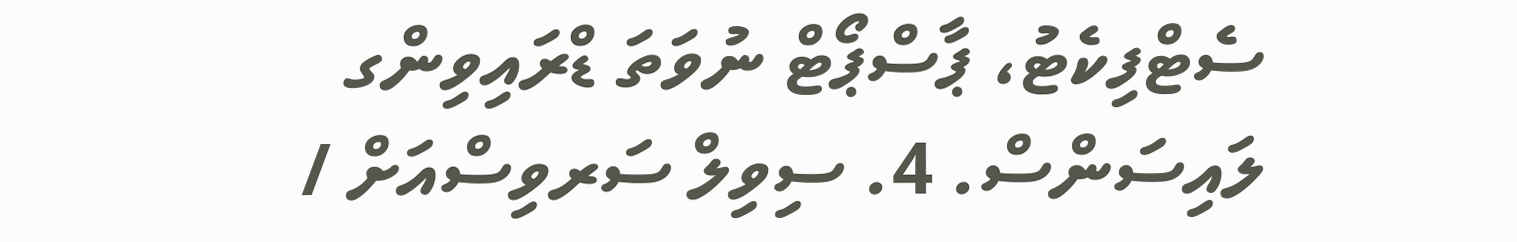ސެޓްފިކެޓު، ޕާސްޕޯޓް ނުވަތަ ޑްރައިވިންގ ލައިސަންސް. 4. ސިވިލް ސަރވިސްއަށް /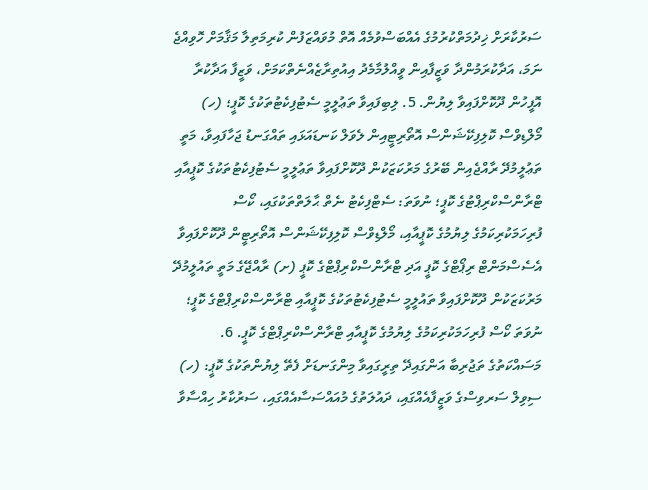ސަރުކާރަށް ޚިދުމަތްކުރުމުގެ އެއްބަސްވުމެއް އޮތް މުވައްޒަފުން ކުރިމަތިލާ މަޤާމަށް ހޮވިއްޖެ ނަމަ، އަދާކުރަމުންދާ ވަޒީފާއިން ވީއްލުމާމެދު އިއުތިރާޒެއްނެތްކަމަށް، ވަޒީފާ އަދާކުރާ އޮފީހުން ދޫކޮށްފައިވާ ލިޔުން. 5. ލިބިފައިވާ ތަޢުލީމީ ސެޓުފިކެޓުތަކުގެ ކޮޕީ؛ (ހ) މޯލްޑިވްސް ކޮލިފިކޭޝަންސް އޮތޯރިޓީއިން ލެވަލް ކަނޑައަޅައި ތައްގަނޑު ޖަހާފައިވާ، މަތީ ތަޢުލީމުދޭ ރާއްޖެއިން ބޭރުގެ މަރުކަޒަކުން ދޫކޮށްފައިވާ ތަޢުލީމީ ސެޓުފިކެޓުތަކުގެ ކޮޕީއާއި ޓްރާންސްކްރިޕްޓުގެ ކޮޕީ؛ ނުވަތަ: ސެޓްފިކެޓު ނެތް ޙާލަތްތަކުގައި، ކޯސް ފުރިހަމަކުރިކަމުގެ ލިޔުމުގެ ކޮޕީއާއި، މޯލްޑިވްސް ކޮލިފިކޭޝަންސް އޮތޯރިޓީން ދޫކޮށްފައިވާ އެސެސްމަންޓް ރިޕޯޓްގެ ކޮޕީ އަދި ޓްރާންސްކްރިޕްޓްގެ ކޮޕީ (ށ) ރާއްޖޭގެ މަތީ ތައުލީމުދޭ މަރުކަޒަކުން ދޫކޮށްފައިވާ ތައުލީމީ ސެޓުފިކެޓުތަކުގެ ކޮޕީއާއި ޓްރާންސްކްރިޕްޓްގެ ކޮޕީ؛ ނުވަތަ ކޯސް ފުރިހަމަކުރިކަމުގެ ލިޔުމުގެ ކޮޕީއާއި ޓްރާންސްކްރިޕްޓްގެ ކޮޕީ. 6. މަސައްކަތުގެ ތަޖުރިބާ އަންގައިދޭ ތިރީގައިވާ މިންގަނޑަށް ފެތޭ ލިޔުންތަކުގެ ކޮޕީ: (ހ) ސިވިލް ސަރވިސްގެ ވަޒީފާއެއްގައި، ދައުލަތުގެ މުއައްސަސާއެއްގައި، ސަރުކާރު ހިއްސާވާ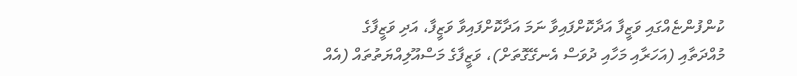ކުންފުންޏެއްގައި ވަޒީފާ އަދާކޮށްފައިވާ ނަމަ އަދާކޮށްފައިވާ ވަޒީފާ، އަދި ވަޒީފާގެ މުއްދަތާއި (އަހަރާއި މަހާއި ދުވަސް އެނގޭގޮތަށް)، ވަޒީފާގެ މަސްއޫލިއްޔަތުތައް (އެއް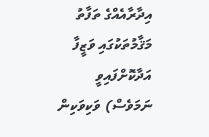އިދާރާއެއްގެ ތަފާތު މަޤާމުތަކުގައި ވަޒީފާ އަދާކޮށްފައިވީ ނަމަވެސް) ވަކިވަކިން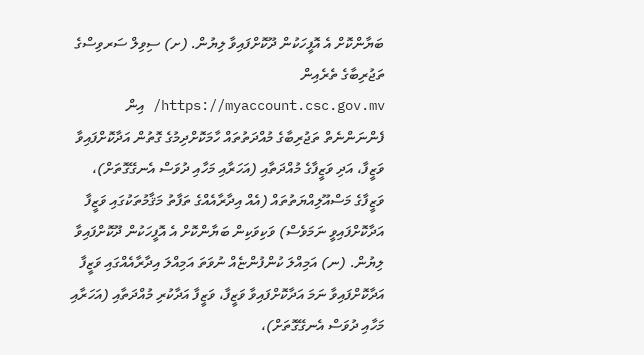ބަޔާންކޮށް އެ އޮފީހަކުން ދޫކޮށްފައިވާ ލިޔުން. (ށ) ސިވިލް ސަރވިސްގެ ތަޖުރިބާގެ ތެރެއިން https://myaccount.csc.gov.mv/ އިން ފެންނަންނެތް ތަޖުރިބާގެ މުއްދަތުތައް ހާމަކޮށްދިމުގެ ގޮތުން އަދާކޮށްފައިވާ ވަޒީފާ، އަދި ވަޒީފާގެ މުއްދަތާއި (އަހަރާއި މަހާއި ދުވަސް އެނގޭގޮތަށް)، ވަޒީފާގެ މަސްއޫލިއްޔަތުތައް (އެއް އިދާރާއެއްގެ ތަފާތު މަޤާމުތަކުގައި ވަޒީފާ އަދާކޮށްފައިވީ ނަމަވެސް) ވަކިވަކިން ބަޔާންކޮށް އެ އޮފީހަކުން ދޫކޮށްފައިވާ ލިޔުން. (ނ) އަމިއްލަ ކުންފުންޏެއް ނުވަތަ އަމިއްލަ އިދާރާއެއްގައި ވަޒީފާ އަދާކޮށްފައިވާ ނަމަ އަދާކޮށްފައިވާ ވަޒީފާ، ވަޒީފާ އަދާކުރި މުއްދަތާއި (އަހަރާއި މަހާއި ދުވަސް އެނގޭގޮތަށް)،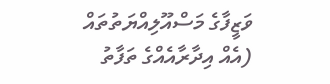ވަޒީފާގެ މަސްއޫލިއްޔަތުތައް (އެއް އިދާރާއެއްގެ ތަފާތު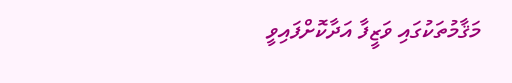މަޤާމުތަކުގައި ވަޒީފާ އަދާކޮށްފައިވީ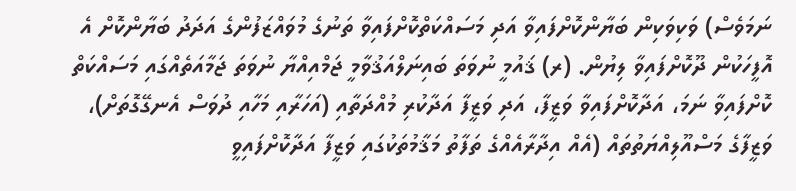ނަމަވެސް) ވަކިވަކިން ބަޔާންކޮށްފައިވާ އަދި މަސައްކަތްކޮށްފައިވާ ތަނުގެ މުވައްޒަފުންގެ އަދަދު ބަޔާންކޮށް އެ އޮފީހަކުން ދޫކޮށްފައިވާ ލިޔުން. (ރ) ޤައުމީ ނުވަތަ ބައިނަލްއަޤުވާމީ ޖަމްއިއްޔާ ނުވަތަ ޖަމާއަތެއްގައި މަސައްކަތް ކޮށްފައިވާ ނަމަ، އަދާކޮށްފައިވާ ވަޒީފާ، އަދި ވަޒީފާ އަދާކުރި މުއްދަތާއި (އަހަރާއި މަހާއި ދުވަސް އެނގޭގޮތަށް)، ވަޒީފާގެ މަސްއޫލިއްޔަތުތައް (އެއް އިދާރާއެއްގެ ތަފާތު މަޤާމުތަކުގައި ވަޒީފާ އަދާކޮށްފައިވީ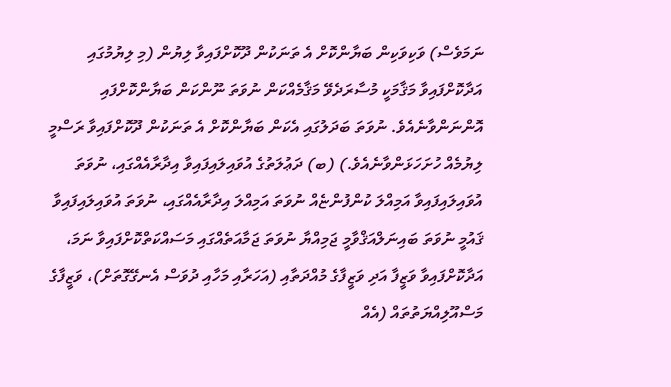ނަމަވެސް) ވަކިވަކިން ބަޔާންކޮށް އެ ތަނަކުން ދޫކޮށްފައިވާ ލިޔުން (މި ލިޔުމުގައި އަދާކޮށްފައިވާ މަޤާމަކީ މުސާރަދެވޭ މަޤާމެއްކަން ނުވަތަ ނޫންކަން ބަޔާންކޮށްފައި އޮންނަންވާނެއެވެ. ނުވަތަ ބަދަލުގައި އެކަން ބަޔާންކޮށް އެ ތަނަކުން ދޫކޮށްފައިވާ ރަސްމީ ލިޔުމެއް ހުށަހަޅަންވާނެއެވެ.) (ބ) ދަޢުލަތުގެ އުވައިލައިފައިވާ އިދާރާއެއްގައި، ނުވަތަ އުވައިލައިފައިވާ އަމިއްލަ ކުންފުންޏެއް ނުވަތަ އަމިއްލަ އިދާރާއެއްގައި، ނުވަތަ އުވައިލައިފައިވާ ޤައުމީ ނުވަތަ ބައިނަލްއަޤްވާމީ ޖަމިއްޔާ ނުވަތަ ޖަމާއަތެއްގައި މަސައްކަތްކޮށްފައިވާ ނަމަ، އަދާކޮށްފައިވާ ވަޒީފާ އަދި ވަޒީފާގެ މުއްދަތާއި (އަހަރާއި މަހާއި ދުވަސް އެނގޭގޮތަށް)، ވަޒީފާގެ މަސްއޫލިއްޔަތުތައް (އެއް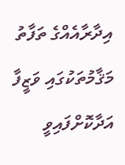އިދާރާއެއްގެ ތަފާތު މަޤާމުތަކުގައި ވަޒީފާ އަދާކޮށްފައިވީ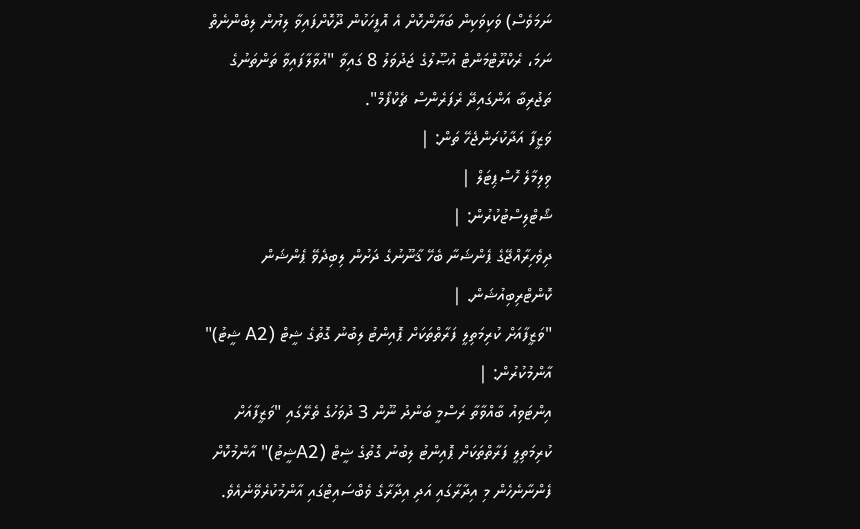ނަމަވެސް) ވަކިވަކިން ބަޔާންކޮށް އެ އޮފީހަކުން ދޫކޮށްފައިވާ ލިޔުން ލިބެންނެތް ނަމަ، ރެކްރޫޓްމަންޓް އުޞޫލުގެ ޖަދުވަލު 8 ގައިވާ "އުވާލާފައިވާ ތަންތަނުގެ ތަޖުރިބާ އަންގައިދޭ ރެފަރެންސް ޗެކްފޯމް".
ވަޒީފާ އަދާކުރަންޖެހޭ ތަން: |
ވިލިމާލެ ހޮސްޕިޓަލް |
ޝޯޓްލިސްޓުކުރުން: |
ދިވެހިރާއްޖޭގެ ޕެންޝަނާ ބެހޭ ޤާނޫނުގެ ދަށުން ލިބިދެވޭ ޕެންޝަން ކޮންޓްރިބިއުޝަން. |
"ވަޒީފާއަށް ކުރިމަތިލީ ފަރާތްތަކަށް ޕޮއިންޓު ލިބުނު ގޮތުގެ ޝީޓް (A2 ޝީޓު)" އާންމުކުރުން: |
އިންޓަވިއު ބާއްވާތާ ރަސްމީ ބަންދު ނޫން 3 ދުވަހުގެ ތެރޭގައި "ވަޒީފާއަށް ކުރިމަތިލީ ފަރާތްތަކަށް ޕޮއިންޓު ލިބުނު ގޮތުގެ ޝީޓް (A2ޝީޓު)" އާންމުކޮށް ފެންނާނެހެން މި އިދާރާގައި އަދި އިދާރާގެ ވެބްސައިޓްގައި އާންމުކުރެވޭނެއެވެ.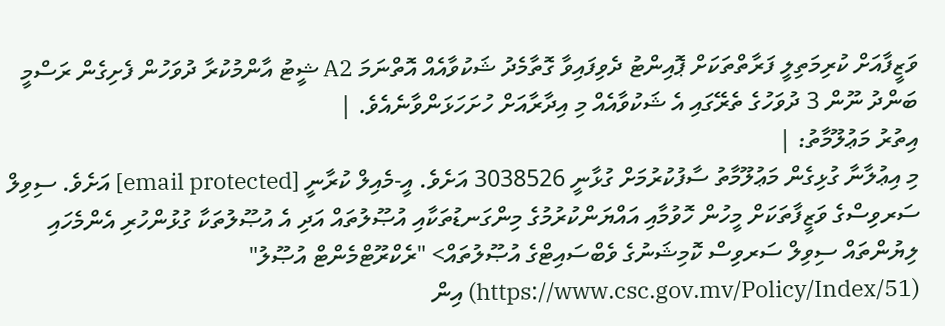ވަޒީފާއަށް ކުރިމަތިލީ ފަރާތްތަކަށް ޕޮއިންޓު ދެވިފައިވާ ގޮތާމެދު ޝަކުވާއެއް އޮތްނަމަ A2 ޝީޓު އާންމުކުރާ ދުވަހުން ފެށިގެން ރަސްމީ ބަންދު ނޫން 3 ދުވަހުގެ ތެރޭގައި އެ ޝަކުވާއެއް މި އިދާރާއަށް ހުށަހަޅަންވާނެއެވެ. |
އިތުރު މަޢުލޫމާތު: |
މި އިޢުލާނާ ގުޅިގެން މަޢުލޫމާތު ސާފުކުރުމަށް ގުޅާނީ 3038526 އަށެވެ. އީ-މެއިލް ކުރާނީ [email protected] އަށެވެ. ސިވިލް ސަރވިސްގެ ވަޒީފާތަކަށް މީހުން ހޮވުމާއި އައްޔަންކުރުމުގެ މިންގަނޑުތަކާއި އުޞޫލުތައް އަދި އެ އުޞޫލުތަކާ ގުޅުންހުރި އެންމެހައި ލިޔުންތައް ސިވިލް ސަރވިސް ކޮމިޝަނުގެ ވެބްސައިޓްގެ އުޞޫލުތައް> "ރެކްރޫޓްމެންޓް އުޞޫލު" (https://www.csc.gov.mv/Policy/Index/51) އިން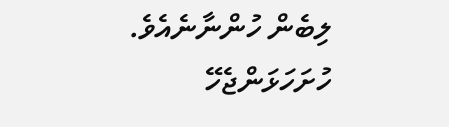ލިބެން ހުންނާނެއެވެ.
ހުށަހަޅަންޖެހޭ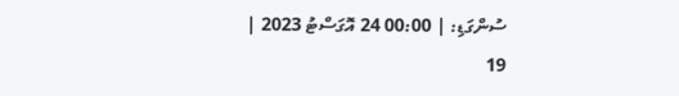ސުންގަޑި: | 00:00 24 އޮގަސްޓު 2023 |
19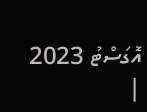އޮގަސްޓު 2023 |